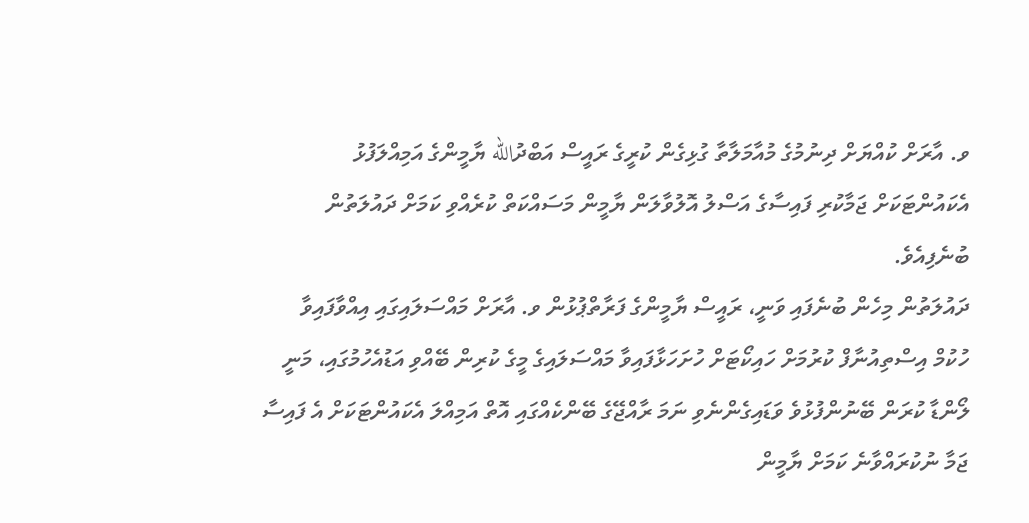ވ. އާރަށް ކުއްޔަށް ދިނުމުގެ މުއާމަލާތާ ގުޅިގެން ކުރީގެ ރައީސް އަބްދުالله ޔާމީންގެ އަމިއްލަފުޅު އެކައުންޓަކަށް ޖަމާކުރި ފައިސާގެ އަސްލު އޮލުވާލަން ޔާމީން މަސައްކަތް ކުރެއްވި ކަމަށް ދައުލަތުން ބުނެފިއެވެ.
ދައުލަތުން މިހެން ބުނެފައި ވަނީ، ރައީސް ޔާމީންގެ ފަރާތްޕުޅުން ވ. އާރަށް މައްސަލައިގައި އިއްވާފައިވާ ހުކުމް އިސްތިއުނާފް ކުރުމަށް ހައިކޯޓަށް ހުށަހަޅާފައިވާ މައްސަލައިގެ މީގެ ކުރިން ބޭއްވި އަޑުއެހުމުގައި، މަނީ ލޯންޑާ ކުރަން ބޭނުންފުޅުވެ ވަޑައިގެންނެވި ނަމަ ރާއްޖޭގެ ބޭންކެއްގައި އޮތް އަމިއްލަ އެކައުންޓަކަށް އެ ފައިސާ ޖަމާ ނުކުރައްވާނެ ކަމަށް ޔާމީން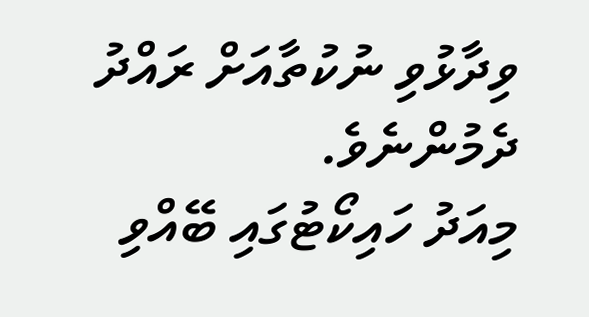ވިދާޅުވި ނުކުތާއަށް ރައްދު ދެމުންނެވެ.
މިއަދު ހައިކޯޓުގައި ބޭއްވި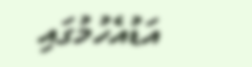އަޑުއެހުމުގައި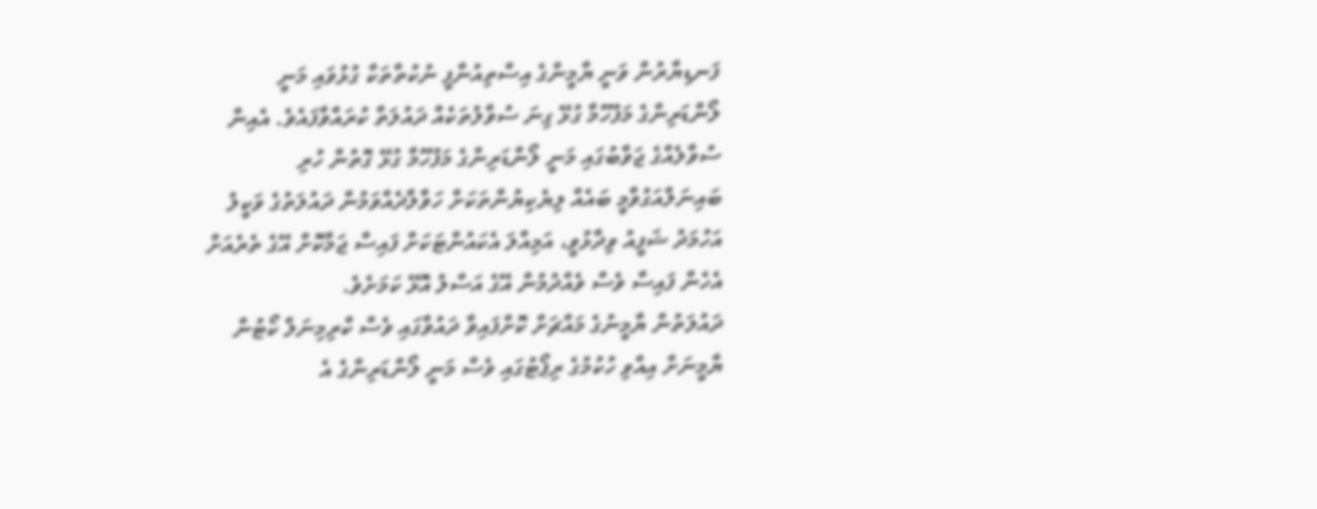ފަނޑިޔާރުން ވަނީ ޔާމީންގެ އިސްތިއުނާފީ ނުކުތާތަކާ ގުޅުވައި މަނީ ލޯންޑަރިންގެ މަފުހޫމާ ގުޅޭ ގިނަ ސުވާލުތަކެއް ދައުލަތާ ކުރައްވާފައެވެ. އެއިން ސުވާލެއްގެ ޖަވާބުގައި މަނީ ލޯންޑަރިންގެ މަފުހޫމާ ގުޅޭ ގޮތުން ހުރި ބައިނަލްއަގުވާމީ ބައެއް ލިޔެކިޔުންތަކަށް ހަވާލާދެއްވަމުން ދައުލަތުގެ ވަކީލު އަހުމަދު ޝަފީއު ވިދާޅުވީ، އަމިއްލަ އެކައުންޓަކަށް ފައިސާ ޖަމާކޮށް އޭގެ ތެރެއަށް އެހެން ފައިސާ ވެސް ވެއްދުމުން އޭގެ އަސްލު އޮޅޭ ކަމަށެވެ.
ދައުލަތުން ޔާމީނުގެ މައްޗަށް ކޮށްފައިވާ ދައުވާގައި ވެސް ކްރިމިނަލް ކޯޓުން ޔާމީނަށް އިއްވި ހުކުމުގެ ރިޕޯޓުގައި ވެސް މަނީ ލޯންޑަރިންގެ އެ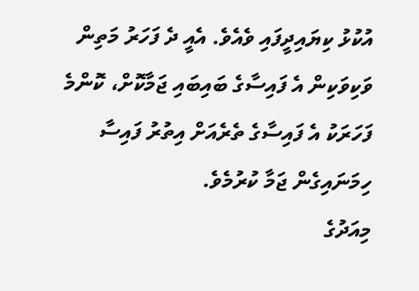އުކުޅު ކިޔައިދީފައި ވެއެވެ. އެއީ ދެ ފަހަރު މަތިން ވަކިވަކިން އެ ފައިސާގެ ބައިބައި ޖަމާކޮށް، ކޮންމެ ފަހަރަކު އެ ފައިސާގެ ތެރެއަށް އިތުރު ފައިސާ ހިމަނައިގެން ޖަމާ ކުރުމެވެ.
މިއަދުގެ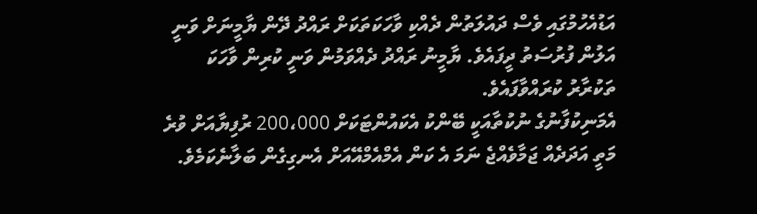އަޑުއެހުމުގައި ވެސް ދައުލަތުން ދެއްކި ވާހަކަތަކަށް ރައްދު ދޭން ޔާމީނަށް ވަނީ އަލުން ފުރުސަތު ދީފައެވެ. ޔާމީނު ރައްދު ދެއްވަމުން ވަނީ ކުރިން ވާހަކަ ތަކުރާރު ކުރައްވާފައެވެ.
އެމަނިކުފާނުގެ ނުކުތާއަކީ ބޭންކު އެކައުންޓަކަށް 200،000 ރުފިޔާއަށް ވުރެ މަތީ އަދަދެއް ޖަމާވެއްޖެ ނަމަ އެ ކަން އެމްއެމްއޭއަށް އެނގިގެން ބަލާނެކަމެވެ.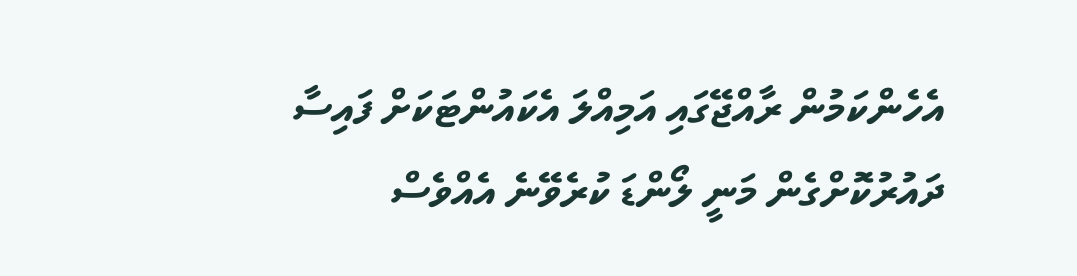އެހެންކަމުން ރާއްޖޭގައި އަމިއްލަ އެކައުންޓަކަށް ފައިސާ ދައުރުކޮށްގެން މަނީ ލޯންޑަ ކުރެވޭނެ އެއްވެސް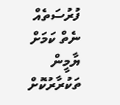ފުރުސަތެއް ނެތް ކަމަށް ޔާމީން ތަކުރާރުކޮށް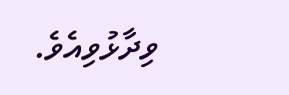ވިދާޅުވިއެވެ.